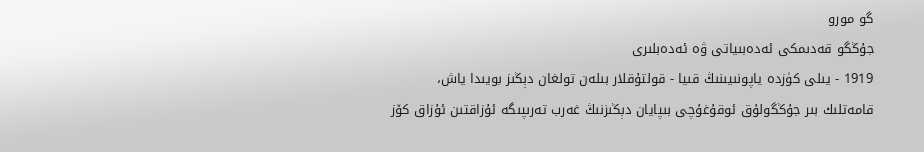گو مورو
جۇڭگو قەدىمكى ئەدەبىياتى ۋە ئەدەبلىرى
1919 - يىلى كۈزدە ياپونىيىنىڭ قىيا - قولتۇقلار بىلەن تولغان دېڭىز بويىدا ياش، قامەتلىك بىر جۇڭگولۇق ئوقۇغۇچى بىپايان دېڭىزنىڭ غەرب تەرىپىگە ئۇزاقتىن ئۇزاق كۆز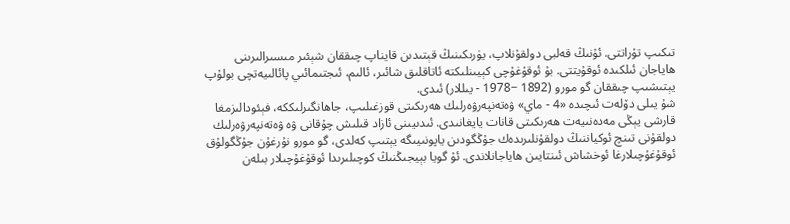تىكىپ تۇراتتى. ئۇنىڭ قەلبى دولقۇنلاپ، يۈرىكىنىڭ قېتىدىن قايناپ چىققان شېئىر مىسىرالىرىنى ھاياجان ئىلكىدە ئوقۇيتتى. بۇ ئوقۇغۇچى كېيىنلىكتە ئاتاقلىق شائىر، ئالىم، ئىجتىمائىي پائالىيەتچى بولۇپ يېتىشىپ چىققان گو مورو (1892 −1978 - يىللار) ئىدى.
شۇ يىلى دۆلەت ئىچىدە «4 - ماي» ۋەتەنپەرۋەرلىك ھەرىكىتى قوزغىلىپ، جاھانگىرلىككە، فېئودالىزمغا قارشى يېڭى مەدەنىيەت ھەرىكىتى قانات يايغانىدى. ئىدىيىنى ئازاد قىلىش چۇقانى ۋە ۋەتەنپەرۋەرلىك دولقۇنى تىنچ ئوكياننىڭ دولقۇنلىرىدەك جۇڭگودىن ياپونىيىگە يېتىپ كەلدى، گو مورو نۇرغۇن جۇڭگولۇق ئوقۇغۇچىلارغا ئوخشاش ئىنتايىن ھاياجانلاندى. ئۇ گويا بېيجىڭنىڭ كوچىلىرىدا ئوقۇغۇچىلار بىلەن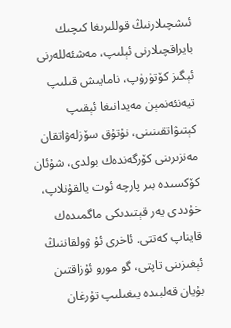ئىشچىلارنىڭ قوللىرىغا كىچىك بايراقچىلارنى ئېلىپ، مەشئەللەرنى ئېگىز كۆتۈرۈپ، نامايىش قىلىپ تيەنئەنمېن مەيدانىغا ئېقىپ كېتىۋاتقىنىنى، نۇتۇق سۆزلەۋاتقان مەنزىرىنى كۆرگەندەك بولدى، شۇئان كۆكسىدە بىر پارچە ئوت يالقۇنلاپ، خۇددى يەر قېتىدىكى ماگمىدەك قايناپ كەتتى. ئاخرى ئۇ ۋولقاننىڭ ئېغىزىنى تاپتى، گو مورو ئۇزاقتىن بۇيان قەلبىدە يىغىلىپ تۇرغان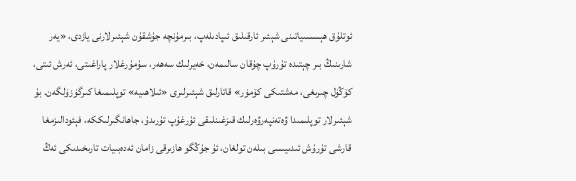ئوتلۇق ھېسسىياتىنى شېئىر ئارقىلىق ئىپادىلەپ، بىرمۇنچە جۇشقۇن شېئىرلارنى يازدى، «يەر شارىنىڭ بىر چېتىدە تۇرۇپ چۇقان سالىمەن، خەيرلىك سەھەر، سۇمۇرغلار پاراغىتى، ئەرش ئىتى، كۆڭۈل چىرىغى، مەشتىكى كۆمۈر» قاتارلىق شېئىرلىرى «ئىلاھىيە» توپلىمىغا كىرگۈزۈلگەن. بۇ شېئىرلار توپلىمىدا ۋەتەنپەرۋەرلىك قىزغىنلىقى ئۇرغۇپ تۇرىدۇ، جاھانگىرلىككە، فېئودالىزمغا قارشى تۇرۇش ئىدىيىسى بىلەن تولغان، ئۇ جۇڭگو ھازىرقى زامان ئەدەبىيات تارىخىدىكى ئەڭ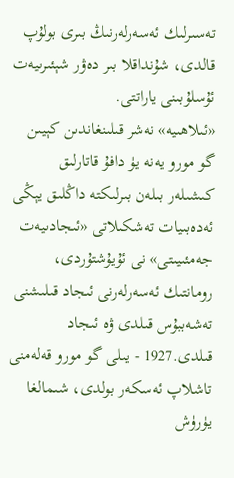تەسىرلىك ئەسەرلەرنىڭ بىرى بولۇپ قالدى، شۇنداقلا بىر دەۋر شېئىرىيەت ئۇسلۇبىنى ياراتتى.
«ئىلاھىيە» نەشر قىلىنغاندىن كېيىن گو مورو يەنە يۈ دافۇ قاتارلىق كىشىلەر بىلەن بىرلىكتە داڭلىق يېڭى ئەدەبىيات تەشكىلاتى «ئىجادىيەت جەمئىيىتى» نى ئۇيۇشتۇردى، رومانتىك ئەسەرلەرنى ئىجاد قىلىشنى تەشەببۇس قىلدى ۋە ئىجاد قىلدى.1927 - يىلى گو مورو قەلەمنى تاشلاپ ئەسكەر بولدى، شىمالغا يۈرۈش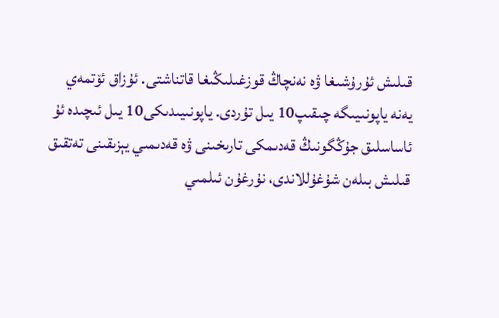قىلىش ئۇرۇشىغا ۋە نەنچاڭ قوزغىلىڭىغا قاتناشتى. ئۇزاق ئۆتمەي يەنە ياپونىيىگە چىقىپ10 يىل تۇردى. ياپونىيىدىكى10 يىل ئىچىدە ئۇ ئاساسلىق جۇڭگونىڭ قەدىمكى تارىخىنى ۋە قەدىمىي يېزىقىنى تەتقىق قىلىش بىلەن شۇغۇللاندى، نۇرغۇن ئىلمىي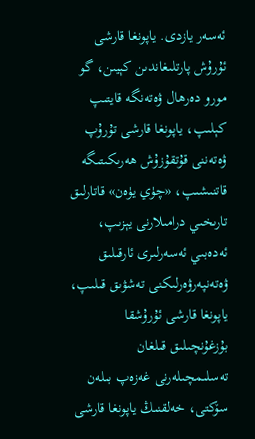ئەسەر يازدى. ياپونغا قارشى ئۇرۇش پارتلىغاندىن كېيىن، گو مورو دەرھال ۋەتەنگە قايتىپ كېلىپ، ياپونغا قارشى تۇرۇپ ۋەتەننى قۇتقۇزۇش ھەرىكىتىگە قاتنىشىپ، «چۈي يۈەن» قاتارلىق تارىخىي درامىلارنى يېزىپ، ئەدەبىي ئەسەرلىرى ئارقىلىق ۋەتەنپەرۋەرلىكنى تەشۋىق قىلىپ، ياپونغا قارشى ئۇرۇشقا بۇزغۇنچىلىق قىلغان تەسلىمچىلەرنى غەزەپ بىلەن سۆكتى، خەلقنىڭ ياپونغا قارشى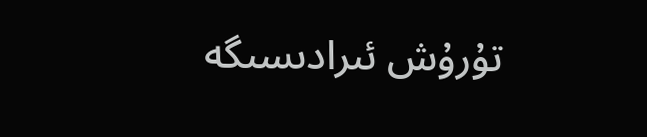تۇرۇش ئىرادىسىگە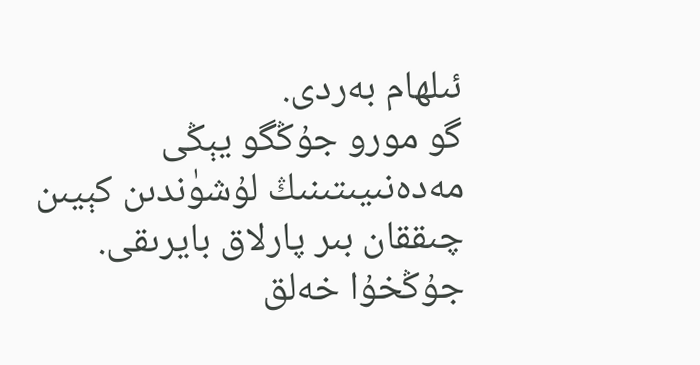ئىلھام بەردى.
گو مورو جۇڭگو يېڭى مەدەنىيىتىنىڭ لۇشۈندىن كېيىن چىققان بىر پارلاق بايرىقى. جۇڭخۇا خەلق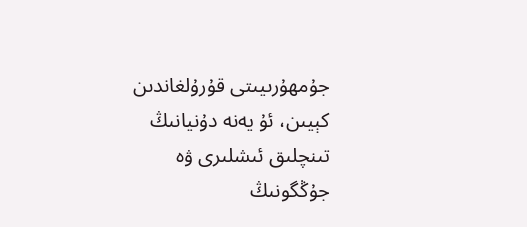جۇمھۇرىيىتى قۇرۇلغاندىن كېيىن، ئۇ يەنە دۇنيانىڭ تىنچلىق ئىشلىرى ۋە جۇڭگونىڭ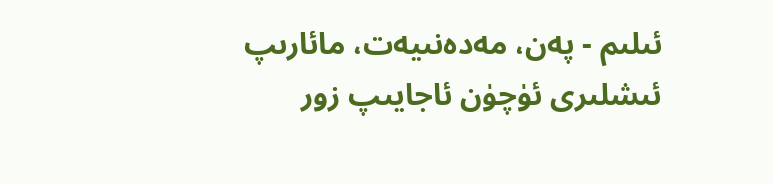ئىلىم - پەن، مەدەنىيەت، مائارىپ ئىشلىرى ئۈچۈن ئاجايىپ زور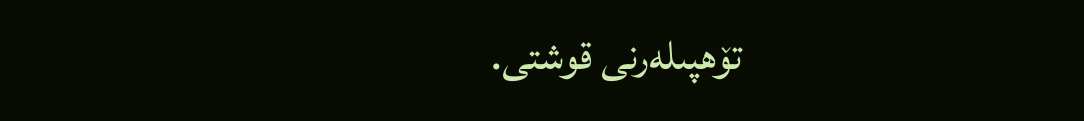تۆھپىلەرنى قوشتى.